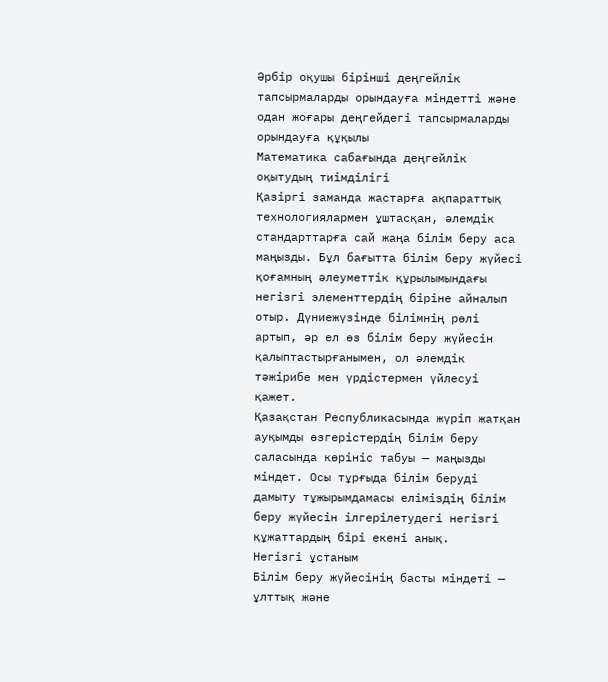Әрбір оқушы бірінші деңгейлік тапсырмаларды орындауға міндетті және одан жоғары деңгейдегі тапсырмаларды орындауға құқылы
Математика сабағында деңгейлік оқытудың тиімділігі
Қазіргі заманда жастарға ақпараттық технологиялармен ұштасқан, әлемдік стандарттарға сай жаңа білім беру аса маңызды. Бұл бағытта білім беру жүйесі қоғамның әлеуметтік құрылымындағы негізгі элементтердің біріне айналып отыр. Дүниежүзінде білімнің рөлі артып, әр ел өз білім беру жүйесін қалыптастырғанымен, ол әлемдік тәжірибе мен үрдістермен үйлесуі қажет.
Қазақстан Республикасында жүріп жатқан ауқымды өзгерістердің білім беру саласында көрініс табуы — маңызды міндет. Осы тұрғыда білім беруді дамыту тұжырымдамасы еліміздің білім беру жүйесін ілгерілетудегі негізгі құжаттардың бірі екені анық.
Негізгі ұстаным
Білім беру жүйесінің басты міндеті — ұлттық және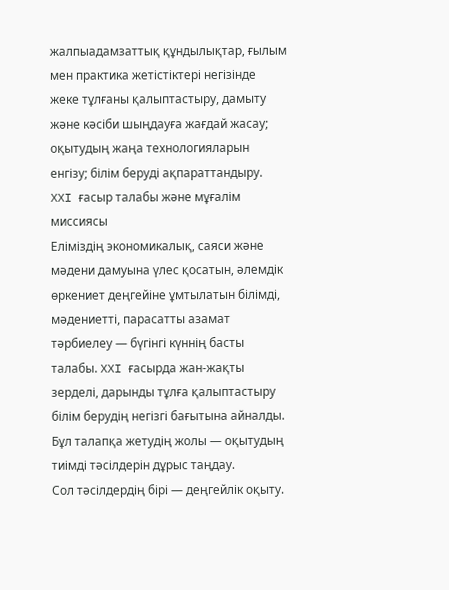жалпыадамзаттық құндылықтар, ғылым мен практика жетістіктері негізінде жеке тұлғаны қалыптастыру, дамыту және кәсіби шыңдауға жағдай жасау; оқытудың жаңа технологияларын енгізу; білім беруді ақпараттандыру.
XXI ғасыр талабы және мұғалім миссиясы
Еліміздің экономикалық, саяси және мәдени дамуына үлес қосатын, әлемдік өркениет деңгейіне ұмтылатын білімді, мәдениетті, парасатты азамат тәрбиелеу — бүгінгі күннің басты талабы. XXI ғасырда жан-жақты зерделі, дарынды тұлға қалыптастыру білім берудің негізгі бағытына айналды. Бұл талапқа жетудің жолы — оқытудың тиімді тәсілдерін дұрыс таңдау.
Сол тәсілдердің бірі — деңгейлік оқыту.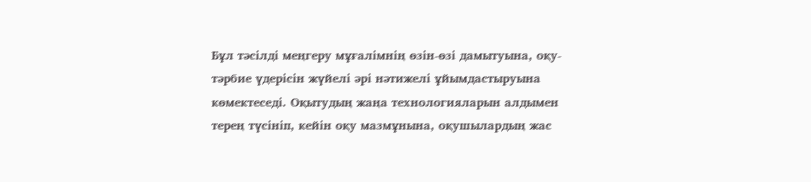Бұл тәсілді меңгеру мұғалімнің өзін-өзі дамытуына, оқу-тәрбие үдерісін жүйелі әрі нәтижелі ұйымдастыруына көмектеседі. Оқытудың жаңа технологияларын алдымен терең түсініп, кейін оқу мазмұнына, оқушылардың жас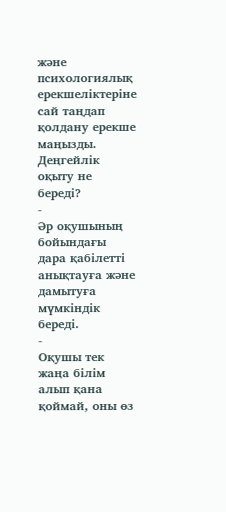және психологиялық ерекшеліктеріне сай таңдап қолдану ерекше маңызды.
Деңгейлік оқыту не береді?
-
Әр оқушының бойындағы дара қабілетті анықтауға және дамытуға мүмкіндік береді.
-
Оқушы тек жаңа білім алып қана қоймай, оны өз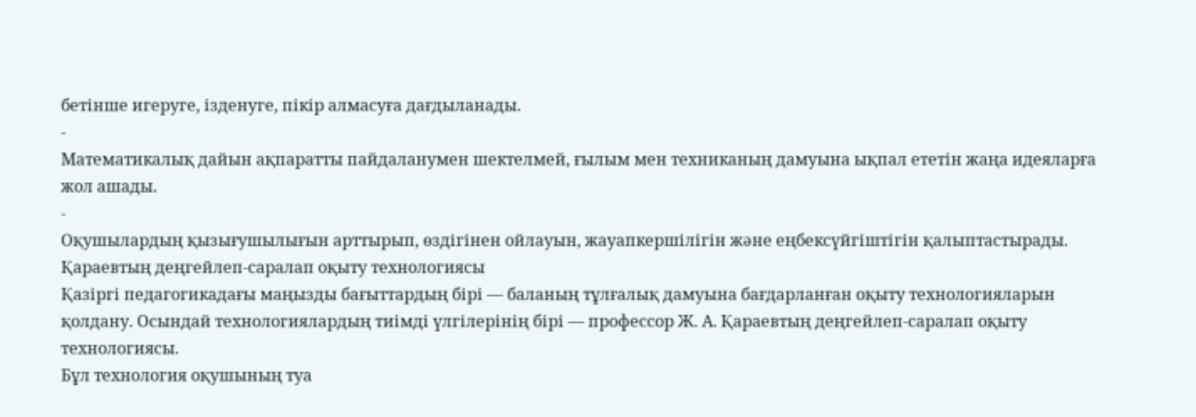бетінше игеруге, ізденуге, пікір алмасуға дағдыланады.
-
Математикалық дайын ақпаратты пайдаланумен шектелмей, ғылым мен техниканың дамуына ықпал ететін жаңа идеяларға жол ашады.
-
Оқушылардың қызығушылығын арттырып, өздігінен ойлауын, жауапкершілігін және еңбексүйгіштігін қалыптастырады.
Қараевтың деңгейлеп-саралап оқыту технологиясы
Қазіргі педагогикадағы маңызды бағыттардың бірі — баланың тұлғалық дамуына бағдарланған оқыту технологияларын қолдану. Осындай технологиялардың тиімді үлгілерінің бірі — профессор Ж. А. Қараевтың деңгейлеп-саралап оқыту технологиясы.
Бұл технология оқушының туа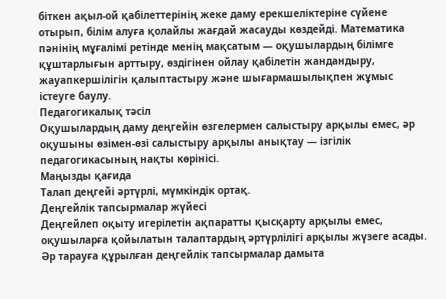біткен ақыл-ой қабілеттерінің жеке даму ерекшеліктеріне сүйене отырып, білім алуға қолайлы жағдай жасауды көздейді. Математика пәнінің мұғалімі ретінде менің мақсатым — оқушылардың білімге құштарлығын арттыру, өздігінен ойлау қабілетін жандандыру, жауапкершілігін қалыптастыру және шығармашылықпен жұмыс істеуге баулу.
Педагогикалық тәсіл
Оқушылардың даму деңгейін өзгелермен салыстыру арқылы емес, әр оқушыны өзімен-өзі салыстыру арқылы анықтау — ізгілік педагогикасының нақты көрінісі.
Маңызды қағида
Талап деңгейі әртүрлі, мүмкіндік ортақ.
Деңгейлік тапсырмалар жүйесі
Деңгейлеп оқыту игерілетін ақпаратты қысқарту арқылы емес, оқушыларға қойылатын талаптардың әртүрлілігі арқылы жүзеге асады. Әр тарауға құрылған деңгейлік тапсырмалар дамыта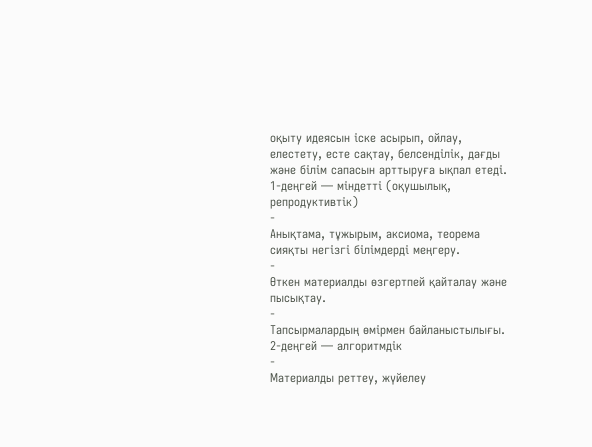оқыту идеясын іске асырып, ойлау, елестету, есте сақтау, белсенділік, дағды және білім сапасын арттыруға ықпал етеді.
1-деңгей — міндетті (оқушылық, репродуктивтік)
-
Анықтама, тұжырым, аксиома, теорема сияқты негізгі білімдерді меңгеру.
-
Өткен материалды өзгертпей қайталау және пысықтау.
-
Тапсырмалардың өмірмен байланыстылығы.
2-деңгей — алгоритмдік
-
Материалды реттеу, жүйелеу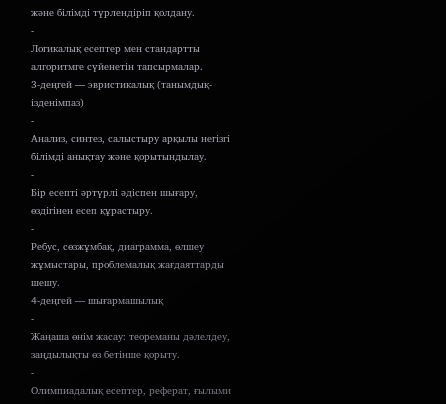және білімді түрлендіріп қолдану.
-
Логикалық есептер мен стандартты алгоритмге сүйенетін тапсырмалар.
3-деңгей — эвристикалық (танымдық-ізденімпаз)
-
Анализ, синтез, салыстыру арқылы негізгі білімді анықтау және қорытындылау.
-
Бір есепті әртүрлі әдіспен шығару, өздігінен есеп құрастыру.
-
Ребус, сөзжұмбақ, диаграмма, өлшеу жұмыстары, проблемалық жағдаяттарды шешу.
4-деңгей — шығармашылық
-
Жаңаша өнім жасау: теореманы дәлелдеу, заңдылықты өз бетінше қорыту.
-
Олимпиадалық есептер, реферат, ғылыми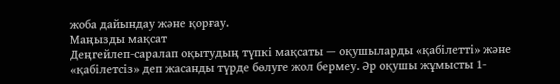жоба дайындау және қорғау.
Маңызды мақсат
Деңгейлеп-саралап оқытудың түпкі мақсаты — оқушыларды «қабілетті» және «қабілетсіз» деп жасанды түрде бөлуге жол бермеу. Әр оқушы жұмысты 1-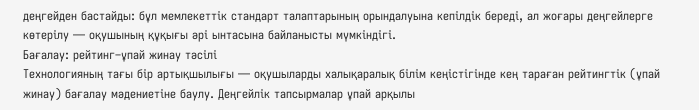деңгейден бастайды: бұл мемлекеттік стандарт талаптарының орындалуына кепілдік береді, ал жоғары деңгейлерге көтерілу — оқушының құқығы әрі ынтасына байланысты мүмкіндігі.
Бағалау: рейтинг–ұпай жинау тәсілі
Технологияның тағы бір артықшылығы — оқушыларды халықаралық білім кеңістігінде кең тараған рейтингтік (ұпай жинау) бағалау мәдениетіне баулу. Деңгейлік тапсырмалар ұпай арқылы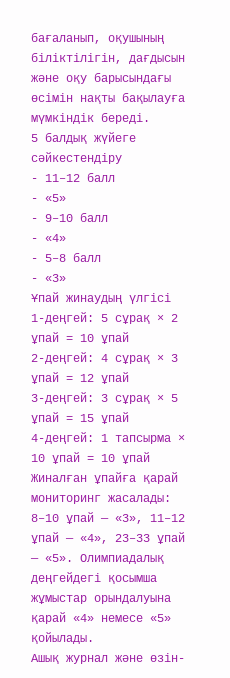бағаланып, оқушының біліктілігін, дағдысын және оқу барысындағы өсімін нақты бақылауға мүмкіндік береді.
5 балдық жүйеге сәйкестендіру
- 11–12 балл
- «5»
- 9–10 балл
- «4»
- 5–8 балл
- «3»
Ұпай жинаудың үлгісі
1-деңгей: 5 сұрақ × 2 ұпай = 10 ұпай
2-деңгей: 4 сұрақ × 3 ұпай = 12 ұпай
3-деңгей: 3 сұрақ × 5 ұпай = 15 ұпай
4-деңгей: 1 тапсырма × 10 ұпай = 10 ұпай
Жиналған ұпайға қарай мониторинг жасалады: 8–10 ұпай — «3», 11–12 ұпай — «4», 23–33 ұпай — «5». Олимпиадалық деңгейдегі қосымша жұмыстар орындалуына қарай «4» немесе «5» қойылады.
Ашық журнал және өзін-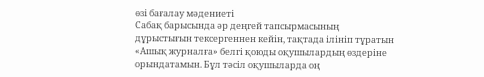өзі бағалау мәдениеті
Сабақ барысында әр деңгей тапсырмасының дұрыстығын тексергеннен кейін, тақтада ілініп тұратын «Ашық журналға» белгі қоюды оқушылардың өздеріне орындатамын. Бұл тәсіл оқушыларда оң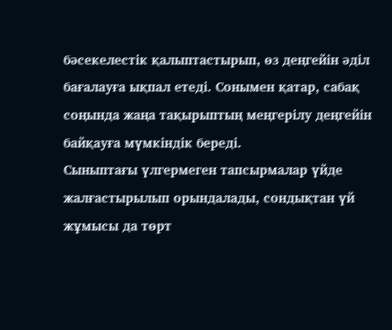бәсекелестік қалыптастырып, өз деңгейін әділ бағалауға ықпал етеді. Сонымен қатар, сабақ соңында жаңа тақырыптың меңгерілу деңгейін байқауға мүмкіндік береді.
Сыныптағы үлгермеген тапсырмалар үйде жалғастырылып орындалады, сондықтан үй жұмысы да төрт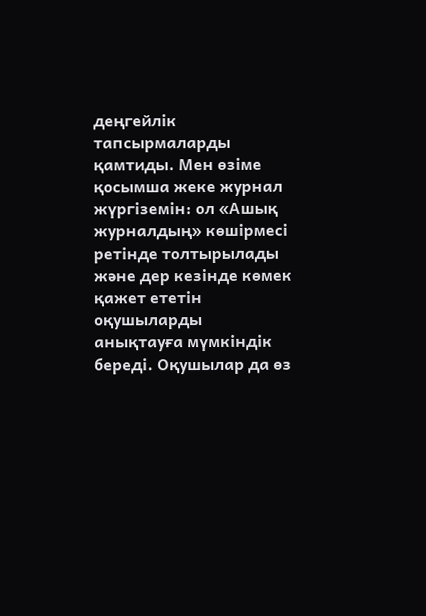деңгейлік тапсырмаларды қамтиды. Мен өзіме қосымша жеке журнал жүргіземін: ол «Ашық журналдың» көшірмесі ретінде толтырылады және дер кезінде көмек қажет ететін оқушыларды анықтауға мүмкіндік береді. Оқушылар да өз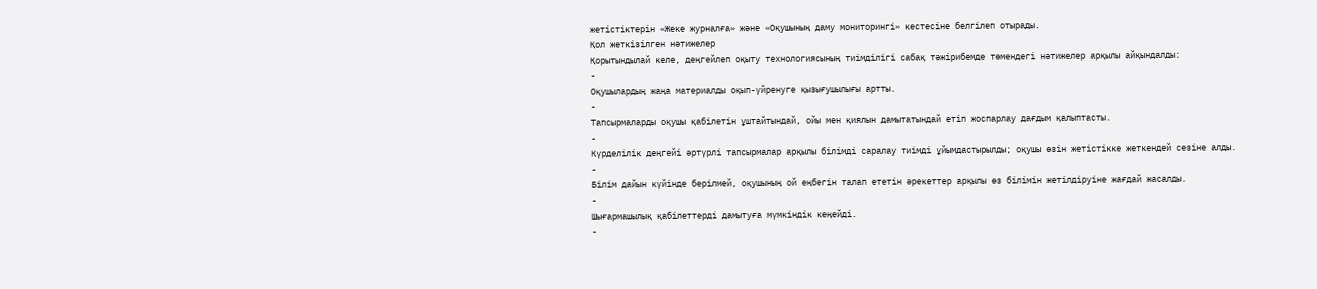жетістіктерін «Жеке журналға» және «Оқушының даму мониторингі» кестесіне белгілеп отырады.
Қол жеткізілген нәтижелер
Қорытындылай келе, деңгейлеп оқыту технологиясының тиімділігі сабақ тәжірибемде төмендегі нәтижелер арқылы айқындалды:
-
Оқушылардың жаңа материалды оқып-үйренуге қызығушылығы артты.
-
Тапсырмаларды оқушы қабілетін ұштайтындай, ойы мен қиялын дамытатындай етіп жоспарлау дағдым қалыптасты.
-
Күрделілік деңгейі әртүрлі тапсырмалар арқылы білімді саралау тиімді ұйымдастырылды; оқушы өзін жетістікке жеткендей сезіне алды.
-
Білім дайын күйінде берілмей, оқушының ой еңбегін талап ететін әрекеттер арқылы өз білімін жетілдіруіне жағдай жасалды.
-
Шығармашылық қабілеттерді дамытуға мүмкіндік кеңейді.
-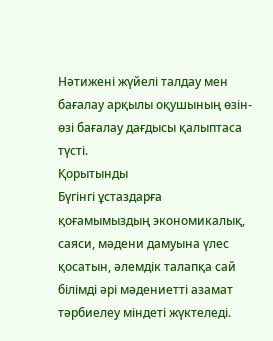Нәтижені жүйелі талдау мен бағалау арқылы оқушының өзін-өзі бағалау дағдысы қалыптаса түсті.
Қорытынды
Бүгінгі ұстаздарға қоғамымыздың экономикалық, саяси, мәдени дамуына үлес қосатын, әлемдік талапқа сай білімді әрі мәдениетті азамат тәрбиелеу міндеті жүктеледі.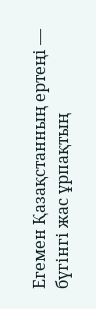Егемен Қазақстанның ертеңі — бүгінгі жас ұрпақтың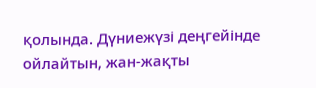қолында. Дүниежүзі деңгейінде ойлайтын, жан-жақты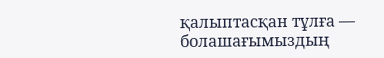қалыптасқан тұлға — болашағымыздың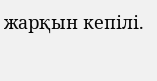жарқын кепілі.